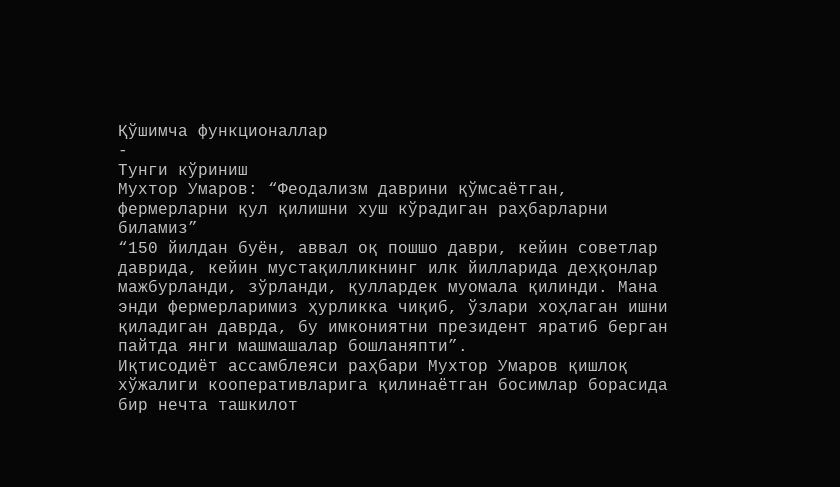Қўшимча функционаллар
-
Тунги кўриниш
Мухтор Умаров: “Феодализм даврини қўмсаётган, фермерларни қул қилишни хуш кўрадиган раҳбарларни биламиз”
“150 йилдан буён, аввал оқ пошшо даври, кейин советлар даврида, кейин мустақилликнинг илк йилларида деҳқонлар мажбурланди, зўрланди, қуллардек муомала қилинди. Мана энди фермерларимиз ҳурликка чиқиб, ўзлари хоҳлаган ишни қиладиган даврда, бу имкониятни президент яратиб берган пайтда янги машмашалар бошланяпти”.
Иқтисодиёт ассамблеяси раҳбари Мухтор Умаров қишлоқ хўжалиги кооперативларига қилинаётган босимлар борасида бир нечта ташкилот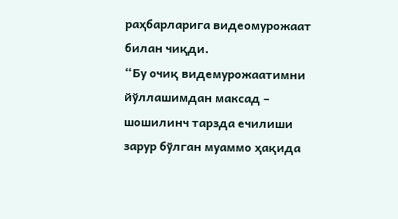раҳбарларига видеомурожаат билан чиқди.
“Бу очиқ видемурожаатимни йўллашимдан максад – шошилинч тарзда ечилиши зарур бўлган муаммо ҳақида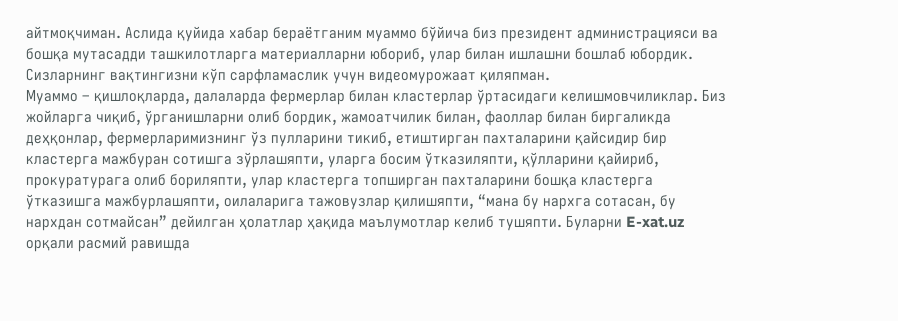айтмоқчиман. Аслида қуйида хабар бераётганим муаммо бўйича биз президент администрацияси ва бошқа мутасадди ташкилотларга материалларни юбориб, улар билан ишлашни бошлаб юбордик. Сизларнинг вақтингизни кўп сарфламаслик учун видеомурожаат қиляпман.
Муаммо – қишлоқларда, далаларда фермерлар билан кластерлар ўртасидаги келишмовчиликлар. Биз жойларга чиқиб, ўрганишларни олиб бордик, жамоатчилик билан, фаоллар билан биргаликда деҳқонлар, фермерларимизнинг ўз пулларини тикиб, етиштирган пахталарини қайсидир бир кластерга мажбуран сотишга зўрлашяпти, уларга босим ўтказиляпти, қўлларини қайириб, прокуратурага олиб бориляпти, улар кластерга топширган пахталарини бошқа кластерга ўтказишга мажбурлашяпти, оилаларига тажовузлар қилишяпти, “мана бу нархга сотасан, бу нархдан сотмайсан” дейилган ҳолатлар ҳақида маълумотлар келиб тушяпти. Буларни E-xat.uz орқали расмий равишда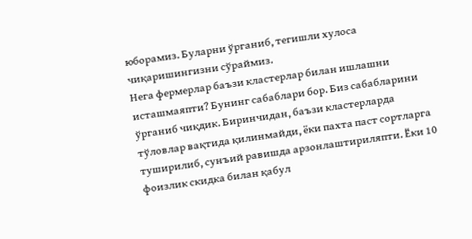юборамиз. Буларни ўрганиб, тегишли хулоса чиқаришингизни сўраймиз.
Нега фермерлар баъзи кластерлар билан ишлашни исташмаяпти? Бунинг сабаблари бор. Биз сабабларини ўрганиб чиқдик. Биринчидан, баъзи кластерларда тўловлар вақтида қилинмайди, ёки пахта паст сортларга туширилиб, сунъий равишда арзонлаштириляпти. Ёки 10 фоизлик скидка билан қабул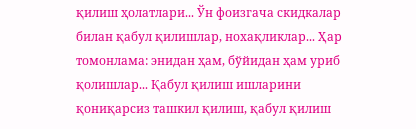қилиш ҳолатлари... Ўн фоизгача скидкалар билан қабул қилишлар, нохақликлар... Ҳар томонлама: энидан ҳам, бўйидан ҳам уриб қолишлар... Қабул қилиш ишларини қониқарсиз ташкил қилиш, қабул қилиш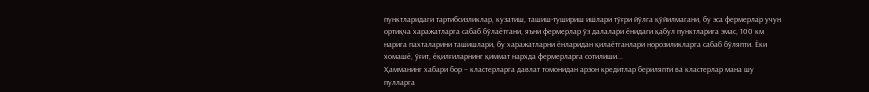пунктларидаги тартибсизликлар, кузатиш, ташиш-тушириш ишлари тўғри йўлга қўйилмагани, бу эса фермерлар учун ортиқча харажатларга сабаб бўлаётгани, яъни фермерлар ўз далалари ёнидаги қабул пунктларига эмас, 100 км нарига пахталарини ташишлари, бу харажатларни ёнларидан қилаётганлари норозиликларга сабаб бўляпти. Ёки хомашё, ўғит, ёқилғиларнинг қиммат нархда фермерларга сотилиши...
Ҳамманинг хабари бор – кластерларга давлат томонидан арзон кредитлар бериляпти ва кластерлар мана шу пулларга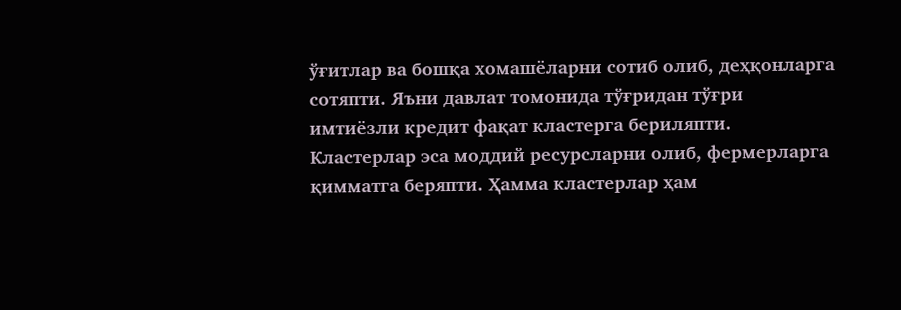ўғитлар ва бошқа хомашёларни сотиб олиб, деҳқонларга сотяпти. Яъни давлат томонида тўғридан тўғри имтиёзли кредит фақат кластерга бериляпти. Кластерлар эса моддий ресурсларни олиб, фермерларга қимматга беряпти. Ҳамма кластерлар ҳам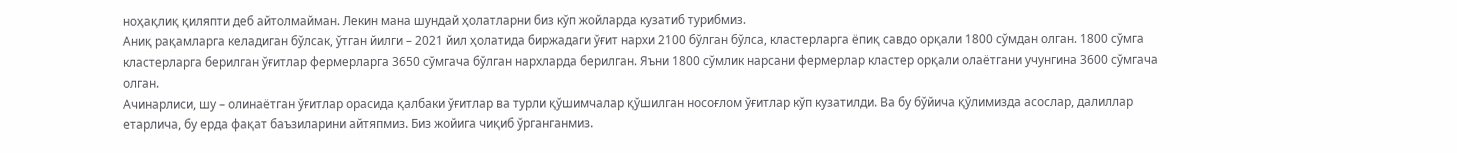ноҳақлиқ қиляпти деб айтолмайман. Лекин мана шундай ҳолатларни биз кўп жойларда кузатиб турибмиз.
Аниқ рақамларга келадиган бўлсак, ўтган йилги – 2021 йил ҳолатида биржадаги ўғит нархи 2100 бўлган бўлса, кластерларга ёпиқ савдо орқали 1800 сўмдан олган. 1800 сўмга кластерларга берилган ўғитлар фермерларга 3650 сўмгача бўлган нархларда берилган. Яъни 1800 сўмлик нарсани фермерлар кластер орқали олаётгани учунгина 3600 сўмгача олган.
Ачинарлиси, шу – олинаётган ўғитлар орасида қалбаки ўғитлар ва турли қўшимчалар қўшилган носоғлом ўғитлар кўп кузатилди. Ва бу бўйича қўлимизда асослар, далиллар етарлича, бу ерда фақат баъзиларини айтяпмиз. Биз жойига чиқиб ўрганганмиз.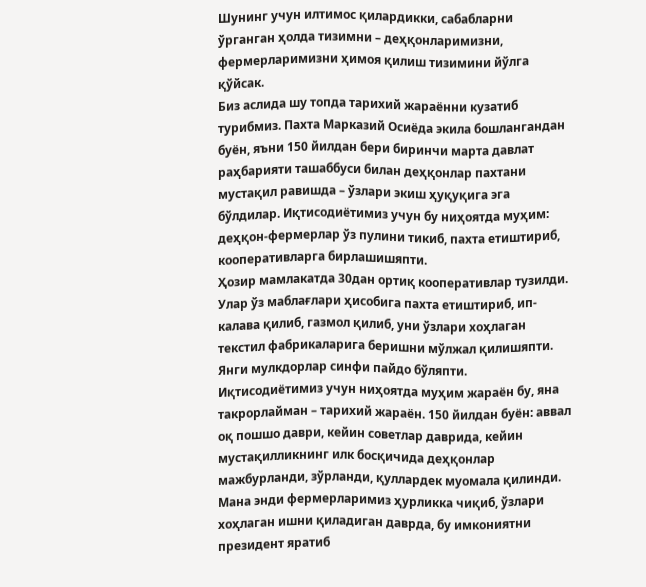Шунинг учун илтимос қилардикки, сабабларни ўрганган ҳолда тизимни – деҳқонларимизни, фермерларимизни ҳимоя қилиш тизимини йўлга қўйсак.
Биз аслида шу топда тарихий жараённи кузатиб турибмиз. Пахта Марказий Осиёда экила бошлангандан буён, яъни 150 йилдан бери биринчи марта давлат раҳбарияти ташаббуси билан деҳқонлар пахтани мустақил равишда – ўзлари экиш ҳуқуқига эга бўлдилар. Иқтисодиётимиз учун бу ниҳоятда муҳим: деҳқон-фермерлар ўз пулини тикиб, пахта етиштириб, кооперативларга бирлашишяпти.
Ҳозир мамлакатда 30дан ортиқ кооперативлар тузилди. Улар ўз маблағлари ҳисобига пахта етиштириб, ип-калава қилиб, газмол қилиб, уни ўзлари хоҳлаган текстил фабрикаларига беришни мўлжал қилишяпти.
Янги мулкдорлар синфи пайдо бўляпти.
Иқтисодиётимиз учун ниҳоятда муҳим жараён бу, яна такрорлайман – тарихий жараён. 150 йилдан буён: аввал оқ пошшо даври, кейин советлар даврида, кейин мустақилликнинг илк босқичида деҳқонлар мажбурланди, зўрланди, қуллардек муомала қилинди. Мана энди фермерларимиз ҳурликка чиқиб, ўзлари хоҳлаган ишни қиладиган даврда, бу имкониятни президент яратиб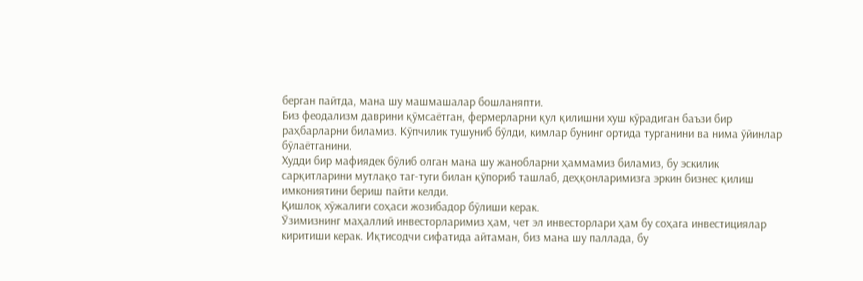берган пайтда, мана шу машмашалар бошланяпти.
Биз феодализм даврини қўмсаётган, фермерларни қул қилишни хуш кўрадиган баъзи бир раҳбарларни биламиз. Кўпчилик тушуниб бўлди, кимлар бунинг ортида турганини ва нима ўйинлар бўлаётганини.
Худди бир мафиядек бўлиб олган мана шу жанобларни ҳаммамиз биламиз, бу эскилик сарқитларини мутлақо таг-туги билан қўпориб ташлаб, деҳқонларимизга эркин бизнес қилиш имкониятини бериш пайти келди.
Қишлоқ хўжалиги соҳаси жозибадор бўлиши керак.
Ўзимизнинг маҳаллий инвесторларимиз ҳам, чет эл инвесторлари ҳам бу соҳага инвестициялар киритиши керак. Иқтисодчи сифатида айтаман, биз мана шу паллада, бу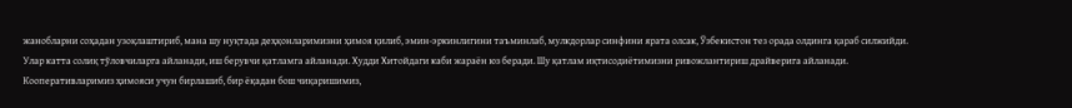жанобларни соҳадан узоқлаштириб, мана шу нуқтада деҳқонларимизни ҳимоя қилиб, эмин-эркинлигини таъминлаб, мулкдорлар синфини ярата олсак, Ўзбекистон тез орада олдинга қараб силжийди. Улар катта солиқ тўловчиларга айланади, иш берувчи қатламга айланади. Худди Хитойдаги каби жараён юз беради. Шу қатлам иқтисодиётимизни ривожлантириш драйверига айланади.
Кооперативларимиз ҳимояси учун бирлашиб, бир ёқадан бош чиқаришимиз,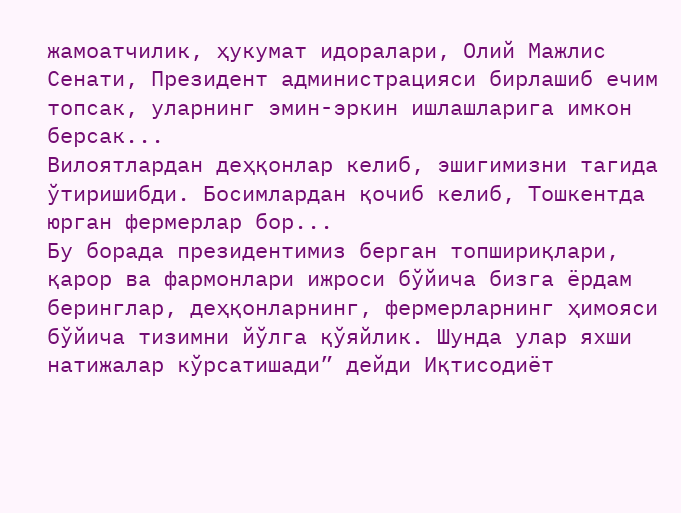жамоатчилик, ҳукумат идоралари, Олий Мажлис Сенати, Президент администрацияси бирлашиб ечим топсак, уларнинг эмин-эркин ишлашларига имкон берсак...
Вилоятлардан деҳқонлар келиб, эшигимизни тагида ўтиришибди. Босимлардан қочиб келиб, Тошкентда юрган фермерлар бор...
Бу борада президентимиз берган топшириқлари, қарор ва фармонлари ижроси бўйича бизга ёрдам беринглар, деҳқонларнинг, фермерларнинг ҳимояси бўйича тизимни йўлга қўяйлик. Шунда улар яхши натижалар кўрсатишади” дейди Иқтисодиёт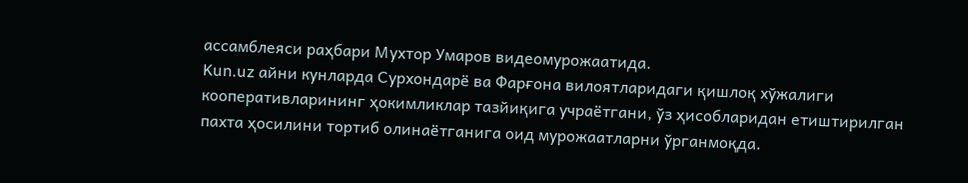ассамблеяси раҳбари Мухтор Умаров видеомурожаатида.
Kun.uz айни кунларда Сурхондарё ва Фарғона вилоятларидаги қишлоқ хўжалиги кооперативларининг ҳокимликлар тазйиқига учраётгани, ўз ҳисобларидан етиштирилган пахта ҳосилини тортиб олинаётганига оид мурожаатларни ўрганмоқда.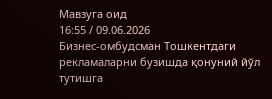Мавзуга оид
16:55 / 09.06.2026
Бизнес-омбудсман Тошкентдаги рекламаларни бузишда қонуний йўл тутишга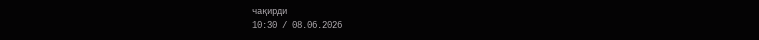чақирди
10:30 / 08.06.2026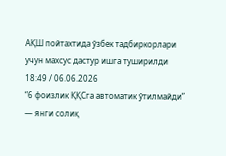АҚШ пойтахтида ўзбек тадбиркорлари учун махсус дастур ишга туширилди
18:49 / 06.06.2026
“6 фоизлик ҚҚСга автоматик ўтилмайди” — янги солиқ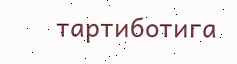тартиботига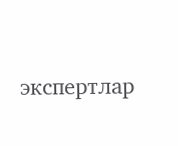экспертлар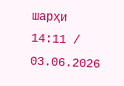шарҳи
14:11 / 03.06.2026